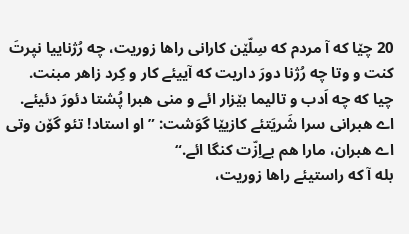20 چێا که آ مردم که سِلّێن کارانی راها زوریت، چه رُژناییا نپرتَ کنت و وتا چه رُژنا دورَ داریت که آییئے کار و کِرد زاهر مبنت.
چیا که چه اَدب و تالیما بێزار ائے و منی هبرا پُشتا دئورَ دئیئے.
اے هبرانی سرا شَریَتئے کازیێا گوَشت: ”او استاد! تئو گۆن وتی اے هبران، مارا هم بےاِزّت کنگا ائے.“
بله آ که راستیئے راها زوریت،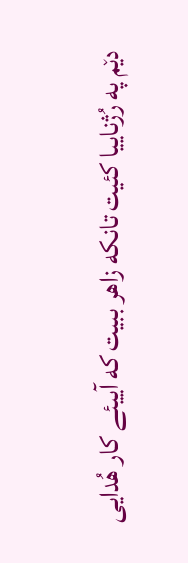دێم په رُژناییا کئیت تانکه زاهر ببیت که آییئے کار هُدایی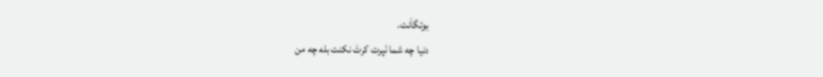بوتگاَنت.
دنیا چه شما نَپرت کرتَ نکنت بله چه من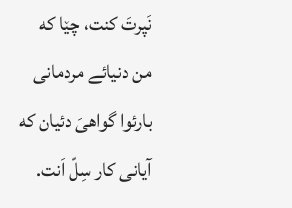نَپرتَ کنت، چێا که من دنیائے مردمانی بارئوا گواهیَ دئیان که آیانی کار سِلّ اَنت.